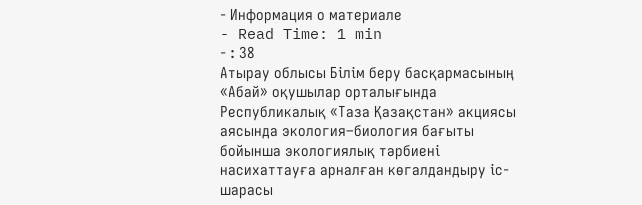- Информация о материале
- Read Time: 1 min
- : 38
Атырау облысы Білім беру басқармасының «Абай» оқушылар орталығында Республикалық «Таза Қазақстан» акциясы аясында экология–биология бағыты бойынша экологиялық тәрбиені насихаттауға арналған көгалдандыру іс-шарасы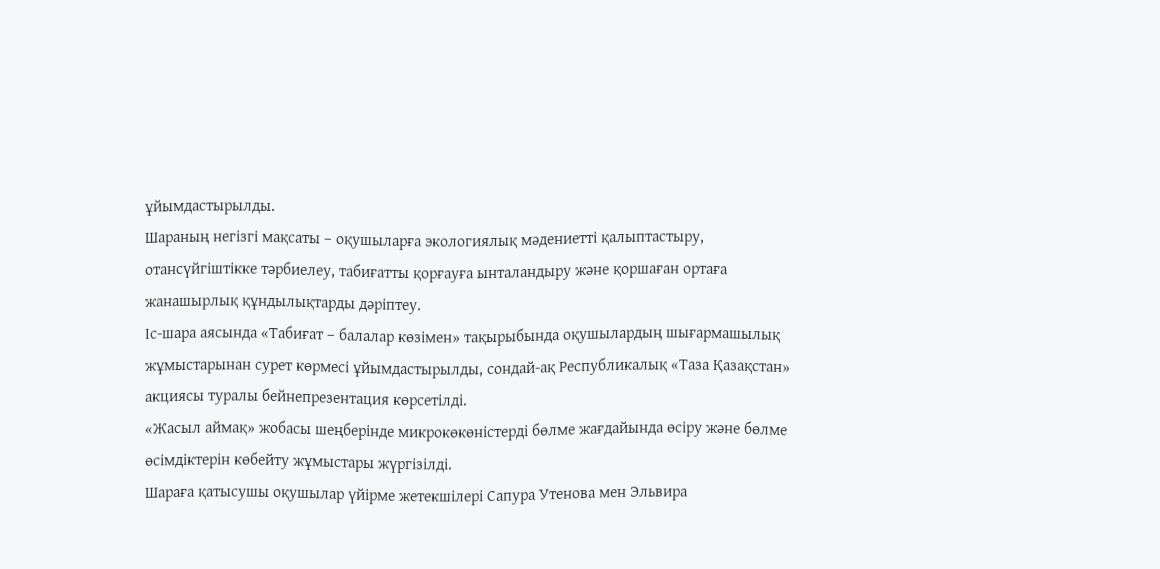ұйымдастырылды.
Шараның негізгі мақсаты – оқушыларға экологиялық мәдениетті қалыптастыру, отансүйгіштікке тәрбиелеу, табиғатты қорғауға ынталандыру және қоршаған ортаға жанашырлық құндылықтарды дәріптеу.
Іс-шара аясында «Табиғат – балалар көзімен» тақырыбында оқушылардың шығармашылық жұмыстарынан сурет көрмесі ұйымдастырылды, сондай-ақ Республикалық «Таза Қазақстан» акциясы туралы бейнепрезентация көрсетілді.
«Жасыл аймақ» жобасы шеңберінде микрокөкөністерді бөлме жағдайында өсіру және бөлме өсімдіктерін көбейту жұмыстары жүргізілді.
Шараға қатысушы оқушылар үйірме жетекшілері Сапура Утенова мен Эльвира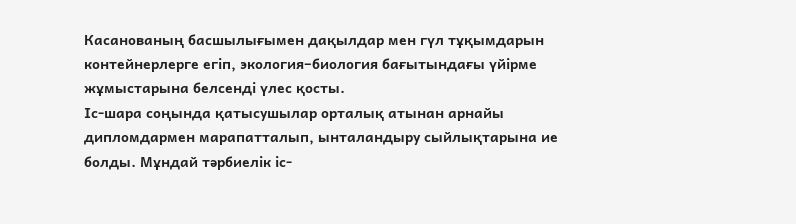Касанованың басшылығымен дақылдар мен гүл тұқымдарын контейнерлерге егіп, экология–биология бағытындағы үйірме жұмыстарына белсенді үлес қосты.
Іс-шара соңында қатысушылар орталық атынан арнайы дипломдармен марапатталып, ынталандыру сыйлықтарына ие болды. Мұндай тәрбиелік іс-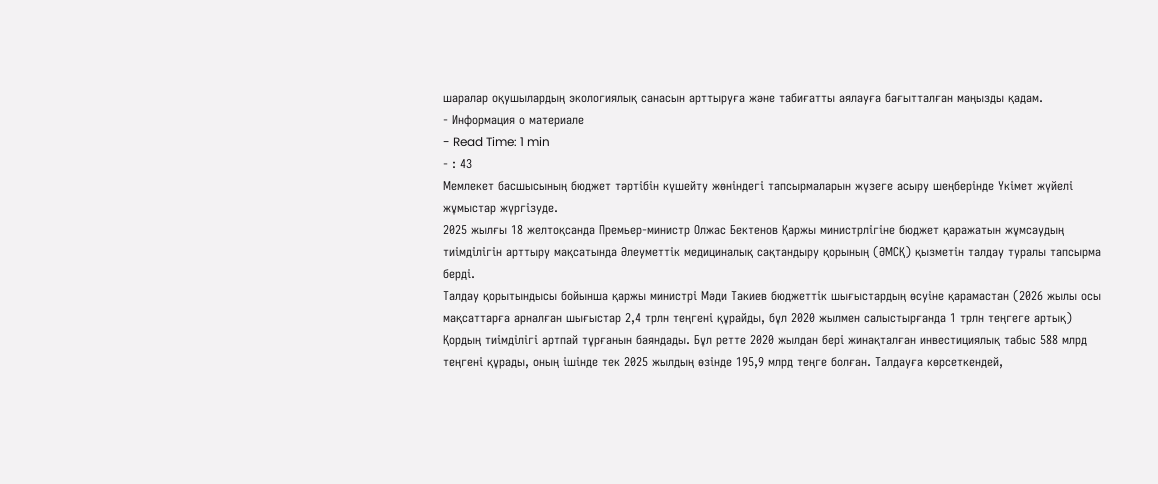шаралар оқушылардың экологиялық санасын арттыруға және табиғатты аялауға бағытталған маңызды қадам.
- Информация о материале
- Read Time: 1 min
- : 43
Мемлекет басшысының бюджет тәртібін күшейту жөніндегі тапсырмаларын жүзеге асыру шеңберінде Үкімет жүйелі жұмыстар жүргізуде.
2025 жылғы 18 желтоқсанда Премьер-министр Олжас Бектенов Қаржы министрлігіне бюджет қаражатын жұмсаудың тиімділігін арттыру мақсатында Әлеуметтік медициналық сақтандыру қорының (ӘМСҚ) қызметін талдау туралы тапсырма берді.
Талдау қорытындысы бойынша қаржы министрі Мәди Такиев бюджеттік шығыстардың өсуіне қарамастан (2026 жылы осы мақсаттарға арналған шығыстар 2,4 трлн теңгені құрайды, бұл 2020 жылмен салыстырғанда 1 трлн теңгеге артық) Қордың тиімділігі артпай тұрғанын баяндады. Бұл ретте 2020 жылдан бері жинақталған инвестициялық табыс 588 млрд теңгені құрады, оның ішінде тек 2025 жылдың өзінде 195,9 млрд теңге болған. Талдауға көрсеткендей,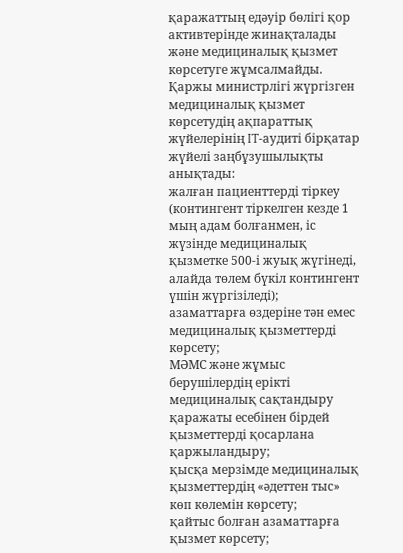қаражаттың едәуір бөлігі қор активтерінде жинақталады және медициналық қызмет көрсетуге жұмсалмайды.
Қаржы министрлігі жүргізген медициналық қызмет көрсетудің ақпараттық жүйелерінің IT-аудиті бірқатар жүйелі заңбұзушылықты анықтады:
жалған пациенттерді тіркеу (контингент тіркелген кезде 1 мың адам болғанмен, іс жүзінде медициналық қызметке 500-і жуық жүгінеді, алайда төлем бүкіл контингент үшін жүргізіледі);
азаматтарға өздеріне тән емес медициналық қызметтерді көрсету;
МӘМС және жұмыс берушілердің ерікті медициналық сақтандыру қаражаты есебінен бірдей қызметтерді қосарлана қаржыландыру;
қысқа мерзімде медициналық қызметтердің «әдеттен тыс» көп көлемін көрсету;
қайтыс болған азаматтарға қызмет көрсету;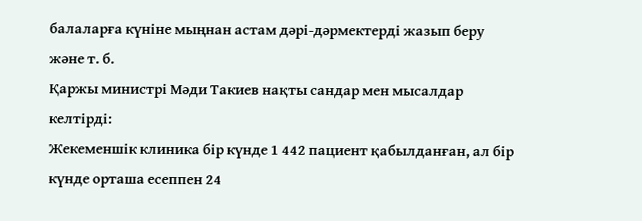балаларға күніне мыңнан астам дәрі-дәрмектерді жазып беру және т. б.
Қаржы министрі Мәди Такиев нақты сандар мен мысалдар келтірді:
Жекеменшік клиника бір күнде 1 442 пациент қабылданған, ал бір күнде орташа есеппен 24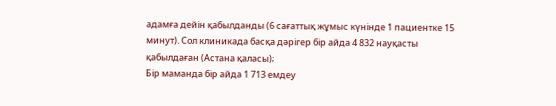адамға дейін қабылданды (6 сағаттық жұмыс күнінде 1 пациентке 15 минут). Сол клиникада басқа дәрігер бір айда 4 832 науқасты қабылдаған (Астана қаласы);
Бір маманда бір айда 1 713 емдеу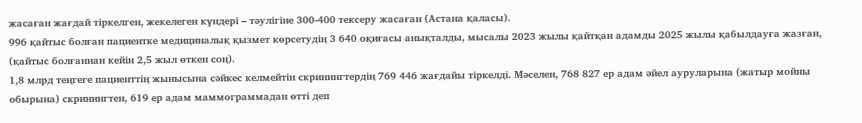жасаған жағдай тіркелген, жекелеген күндері – тәулігіне 300-400 тексеру жасаған (Астана қаласы).
996 қайтыс болған пациентке медициналық қызмет көрсетудің 3 640 оқиғасы анықталды, мысалы 2023 жылы қайтқан адамды 2025 жылы қабылдауға жазған, (қайтыс болғаннан кейін 2,5 жыл өткен соң).
1,8 млрд теңгеге пациенттің жынысына сәйкес келмейтін скринингтердің 769 446 жағдайы тіркелді. Мәселен, 768 827 ер адам әйел ауруларына (жатыр мойны обырына) скринингтен, 619 ер адам маммограммадан өтті деп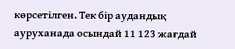көрсетілген. Тек бір аудандық ауруханада осындай 11 123 жағдай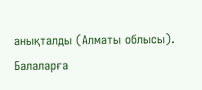анықталды (Алматы облысы).
Балаларға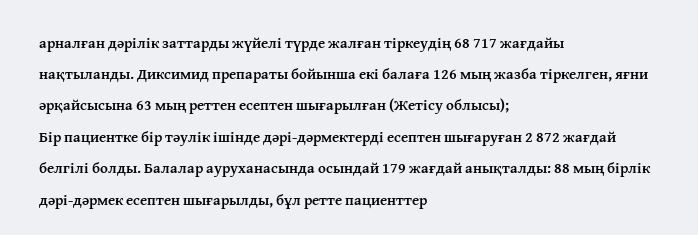арналған дәрілік заттарды жүйелі түрде жалған тіркеудің 68 717 жағдайы нақтыланды. Диксимид препараты бойынша екі балаға 126 мың жазба тіркелген, яғни әрқайсысына 63 мың реттен есептен шығарылған (Жетісу облысы);
Бір пациентке бір тәулік ішінде дәрі-дәрмектерді есептен шығаруған 2 872 жағдай белгілі болды. Балалар ауруханасында осындай 179 жағдай анықталды: 88 мың бірлік дәрі-дәрмек есептен шығарылды, бұл ретте пациенттер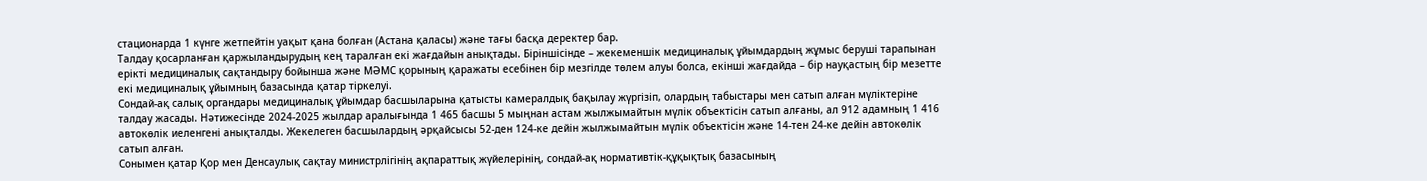стационарда 1 күнге жетпейтін уақыт қана болған (Астана қаласы) және тағы басқа деректер бар.
Талдау қосарланған қаржыландырудың кең таралған екі жағдайын анықтады. Біріншісінде – жекеменшік медициналық ұйымдардың жұмыс беруші тарапынан ерікті медициналық сақтандыру бойынша және МӘМС қорының қаражаты есебінен бір мезгілде төлем алуы болса, екінші жағдайда – бір науқастың бір мезетте екі медициналық ұйымның базасында қатар тіркелуі.
Сондай-ақ салық органдары медициналық ұйымдар басшыларына қатысты камералдық бақылау жүргізіп, олардың табыстары мен сатып алған мүліктеріне талдау жасады. Нәтижесінде 2024-2025 жылдар аралығында 1 465 басшы 5 мыңнан астам жылжымайтын мүлік объектісін сатып алғаны, ал 912 адамның 1 416 автокөлік иеленгені анықталды. Жекелеген басшылардың әрқайсысы 52-ден 124-ке дейін жылжымайтын мүлік объектісін және 14-тен 24-ке дейін автокөлік сатып алған.
Сонымен қатар Қор мен Денсаулық сақтау министрлігінің ақпараттық жүйелерінің, сондай-ақ нормативтік-құқықтық базасының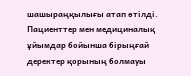шашыраңқылығы атап өтілді. Пациенттер мен медициналық ұйымдар бойынша бірыңғай деректер қорының болмауы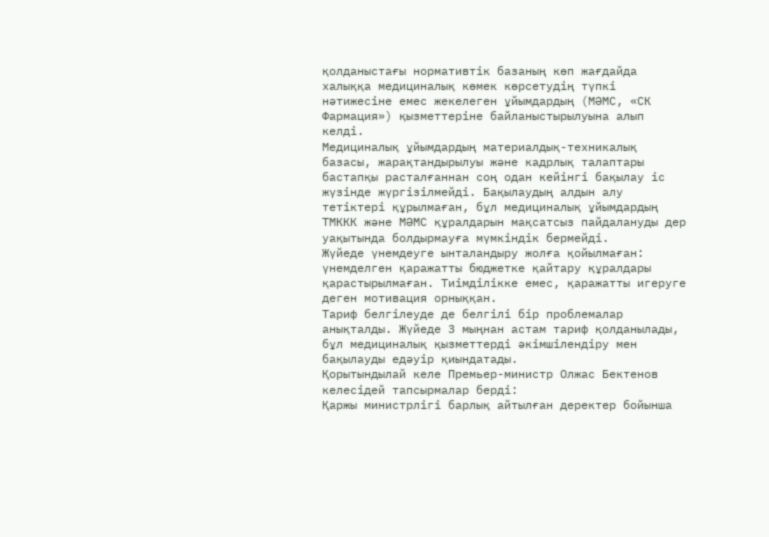қолданыстағы нормативтік базаның көп жағдайда халыққа медициналық көмек көрсетудің түпкі нәтижесіне емес жекелеген ұйымдардың (МӘМС, «СК Фармация») қызметтеріне байланыстырылуына алып келді.
Медициналық ұйымдардың материалдық-техникалық базасы, жарақтандырылуы және кадрлық талаптары бастапқы расталғаннан соң одан кейінгі бақылау іс жүзінде жүргізілмейді. Бақылаудың алдын алу тетіктері құрылмаған, бұл медициналық ұйымдардың ТМККК және МӘМС құралдарын мақсатсыз пайдалануды дер уақытында болдырмауға мүмкіндік бермейді.
Жүйеде үнемдеуге ынталандыру жолға қойылмаған: үнемделген қаражатты бюджетке қайтару құралдары қарастырылмаған. Тиімділікке емес, қаражатты игеруге деген мотивация орныққан.
Тариф белгілеуде де белгілі бір проблемалар анықталды. Жүйеде 3 мыңнан астам тариф қолданылады, бұл медициналық қызметтерді әкімшілендіру мен бақылауды едәуір қиындатады.
Қорытындылай келе Премьер-министр Олжас Бектенов келесідей тапсырмалар берді:
Қаржы министрлігі барлық айтылған деректер бойынша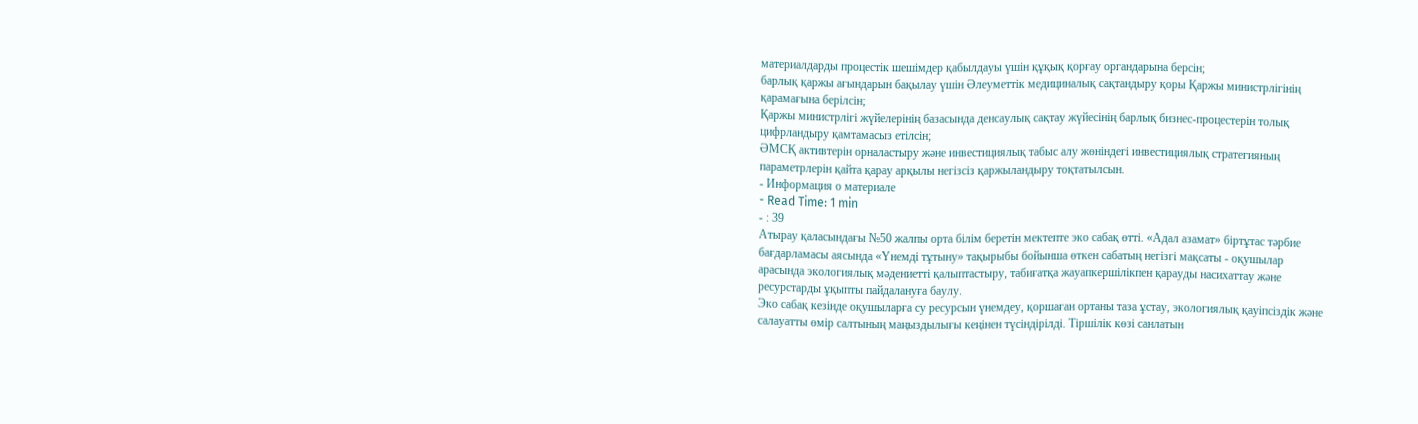материалдарды процестік шешімдер қабылдауы үшін құқық қорғау органдарына берсін;
барлық қаржы ағындарын бақылау үшін Әлеуметтік медициналық сақтандыру қоры Қаржы министрлігінің қарамағына берілсін;
Қаржы министрлігі жүйелерінің базасында денсаулық сақтау жүйесінің барлық бизнес-процестерін толық цифрландыру қамтамасыз етілсін;
ӘМСҚ активтерін орналастыру және инвестициялық табыс алу жөніндегі инвестициялық стратегияның параметрлерін қайта қарау арқылы негізсіз қаржыландыру тоқтатылсын.
- Информация о материале
- Read Time: 1 min
- : 39
Атырау қаласындағы №50 жалпы орта білім беретін мектепте эко сабақ өтті. «Адал азамат» біртұтас тәрбие бағдарламасы аясында «Үнемді тұтыну» тақырыбы бойынша өткен сабатың негізгі мақсаты - оқушылар арасында экологиялық мәдениетті қалыптастыру, табиғатқа жауапкершілікпен қарауды насихаттау және ресурстарды ұқыпты пайдалануға баулу.
Эко сабақ кезінде оқушыларға су ресурсын үнемдеу, қоршаған ортаны таза ұстау, экологиялық қауіпсіздік және салауатты өмір салтының маңыздылығы кеңінен түсіндірілді. Тіршілік көзі санлатын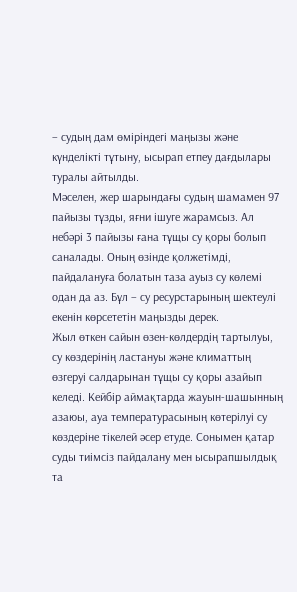– судың дам өміріндегі маңызы және күнделікті тұтыну, ысырап етпеу дағдылары туралы айтылды.
Мәселен, жер шарындағы судың шамамен 97 пайызы тұзды, яғни ішуге жарамсыз. Ал небәрі 3 пайызы ғана тұщы су қоры болып саналады. Оның өзінде қолжетімді, пайдалануға болатын таза ауыз су көлемі одан да аз. Бұл – су ресурстарының шектеулі екенін көрсететін маңызды дерек.
Жыл өткен сайын өзен-көлдердің тартылуы, су көздерінің ластануы және климаттың өзгеруі салдарынан тұщы су қоры азайып келеді. Кейбір аймақтарда жауын-шашынның азаюы, ауа температурасының көтерілуі су көздеріне тікелей әсер етуде. Сонымен қатар суды тиімсіз пайдалану мен ысырапшылдық та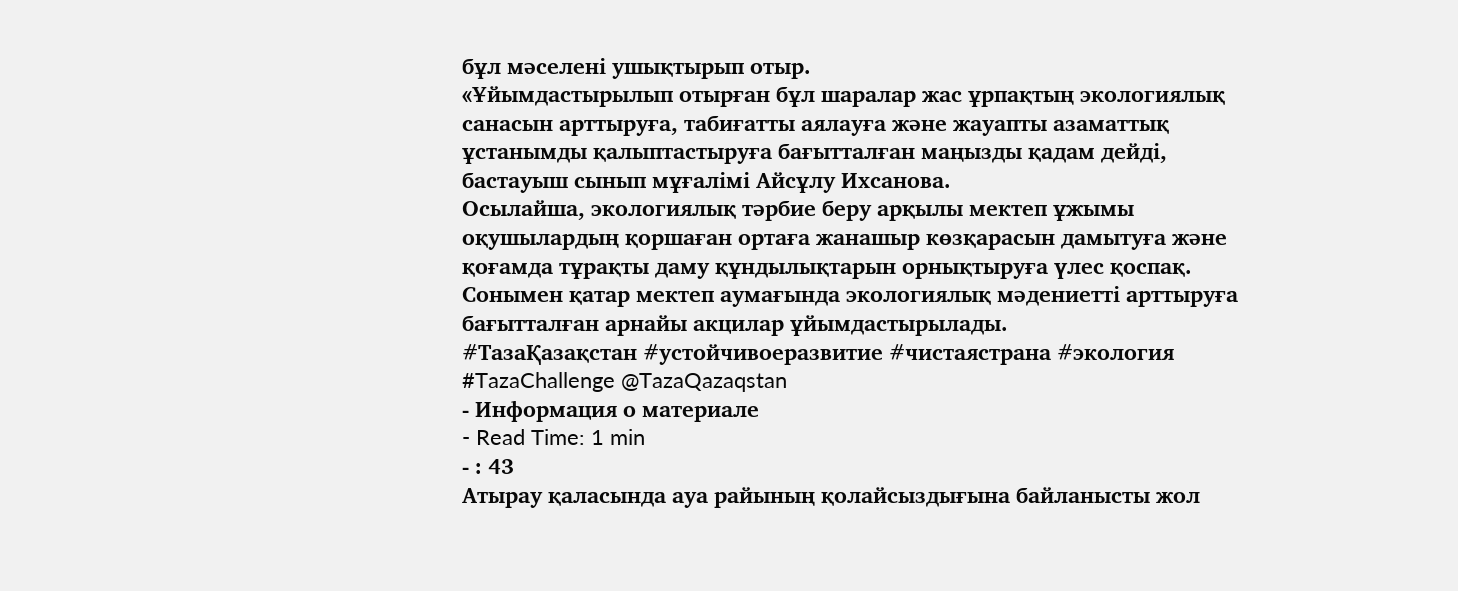бұл мәселені ушықтырып отыр.
«Ұйымдастырылып отырған бұл шаралар жас ұрпақтың экологиялық санасын арттыруға, табиғатты аялауға және жауапты азаматтық ұстанымды қалыптастыруға бағытталған маңызды қадам дейді, бастауыш сынып мұғалімі Айсұлу Ихсанова.
Осылайша, экологиялық тәрбие беру арқылы мектеп ұжымы оқушылардың қоршаған ортаға жанашыр көзқарасын дамытуға және қоғамда тұрақты даму құндылықтарын орнықтыруға үлес қоспақ. Сонымен қатар мектеп аумағында экологиялық мәдениетті арттыруға бағытталған арнайы акцилар ұйымдастырылады.
#ТазаҚазақстан #устойчивоеразвитие #чистаястрана #экология #TazaChallenge @TazaQazaqstan
- Информация о материале
- Read Time: 1 min
- : 43
Атырау қаласында ауа райының қолайсыздығына байланысты жол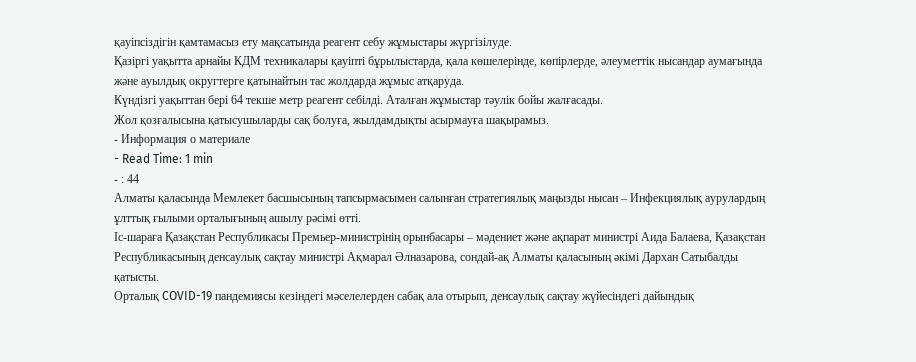қауіпсіздігін қамтамасыз ету мақсатында реагент себу жұмыстары жүргізілуде.
Қазіргі уақытта арнайы КДМ техникалары қауіпті бұрылыстарда, қала көшелерінде, көпірлерде, әлеуметтік нысандар аумағында және ауылдық округтерге қатынайтын тас жолдарда жұмыс атқаруда.
Күндізгі уақыттан бері 64 текше метр реагент себілді. Аталған жұмыстар тәулік бойы жалғасады.
Жол қозғалысына қатысушыларды сақ болуға, жылдамдықты асырмауға шақырамыз.
- Информация о материале
- Read Time: 1 min
- : 44
Алматы қаласында Мемлекет басшысының тапсырмасымен салынған стратегиялық маңызды нысан – Инфекциялық аурулардың ұлттық ғылыми орталығының ашылу рәсімі өтті.
Іс-шараға Қазақстан Республикасы Премьер-министрінің орынбасары – мәдениет және ақпарат министрі Аида Балаева, Қазақстан Республикасының денсаулық сақтау министрі Ақмарал Әлназарова, сондай-ақ Алматы қаласының әкімі Дархан Сатыбалды қатысты.
Орталық COVID-19 пандемиясы кезіндегі мәселелерден сабақ ала отырып, денсаулық сақтау жүйесіндегі дайындық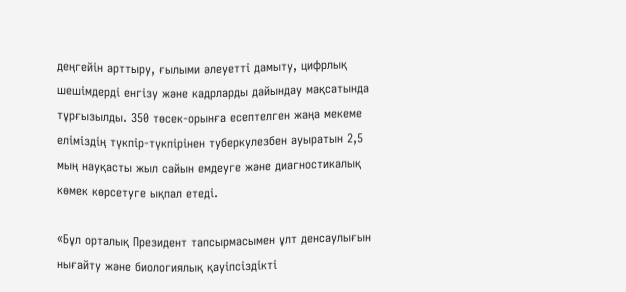деңгейін арттыру, ғылыми әлеуетті дамыту, цифрлық шешімдерді енгізу және кадрларды дайындау мақсатында тұрғызылды. 350 төсек-орынға есептелген жаңа мекеме еліміздің түкпір-түкпірінен туберкулезбен ауыратын 2,5 мың науқасты жыл сайын емдеуге және диагностикалық көмек көрсетуге ықпал етеді.

«Бұл орталық Президент тапсырмасымен ұлт денсаулығын нығайту және биологиялық қауіпсіздікті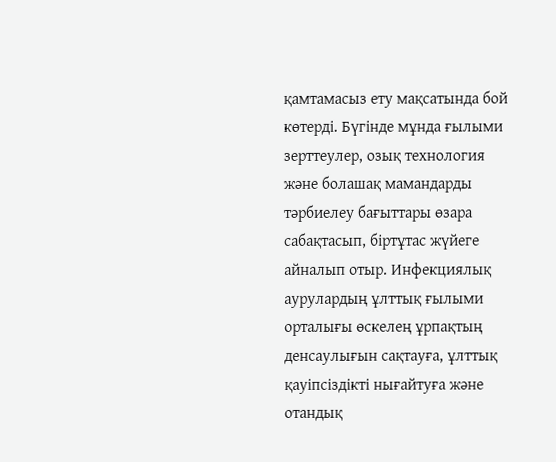қамтамасыз ету мақсатында бой көтерді. Бүгінде мұнда ғылыми зерттеулер, озық технология және болашақ мамандарды тәрбиелеу бағыттары өзара сабақтасып, біртұтас жүйеге айналып отыр. Инфекциялық аурулардың ұлттық ғылыми орталығы өскелең ұрпақтың денсаулығын сақтауға, ұлттық қауіпсіздікті нығайтуға және отандық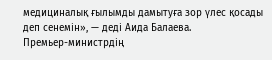медициналық ғылымды дамытуға зор үлес қосады деп сенемін», — деді Аида Балаева.
Премьер-министрдің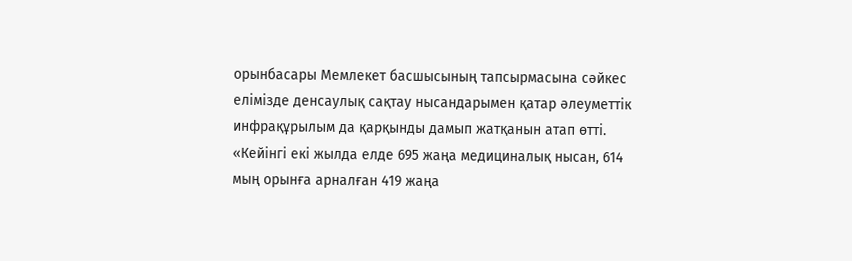орынбасары Мемлекет басшысының тапсырмасына сәйкес елімізде денсаулық сақтау нысандарымен қатар әлеуметтік инфрақұрылым да қарқынды дамып жатқанын атап өтті.
«Кейінгі екі жылда елде 695 жаңа медициналық нысан, 614 мың орынға арналған 419 жаңа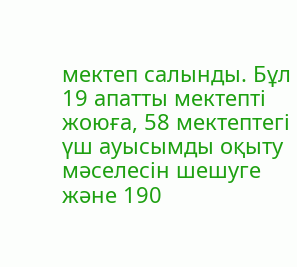мектеп салынды. Бұл 19 апатты мектепті жоюға, 58 мектептегі үш ауысымды оқыту мәселесін шешуге және 190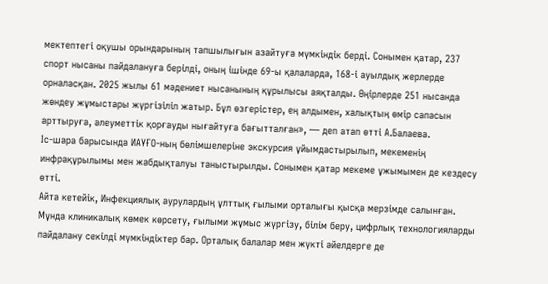мектептегі оқушы орындарының тапшылығын азайтуға мүмкіндік берді. Сонымен қатар, 237 спорт нысаны пайдалануға берілді, оның ішінде 69-ы қалаларда, 168-і ауылдық жерлерде орналасқан. 2025 жылы 61 мәдениет нысанының құрылысы аяқталды. Өңірлерде 251 нысанда жөндеу жұмыстары жүргізіліп жатыр. Бұл өзгерістер, ең алдымен, халықтың өмір сапасын арттыруға, әлеуметтік қорғауды нығайтуға бағытталған», — деп атап өтті А.Балаева.
Іс-шара барысында ИАҰҒО-ның бөлімшелеріне экскурсия ұйымдастырылып, мекеменің инфрақұрылымы мен жабдықталуы таныстырылды. Сонымен қатар мекеме ұжымымен де кездесу өтті.
Айта кетейік, Инфекциялық аурулардың ұлттық ғылыми орталығы қысқа мерзімде салынған. Мұнда клиникалық көмек көрсету, ғылыми жұмыс жүргізу, білім беру, цифрлық технологияларды пайдалану секілді мүмкіндіктер бар. Орталық балалар мен жүкті әйелдерге де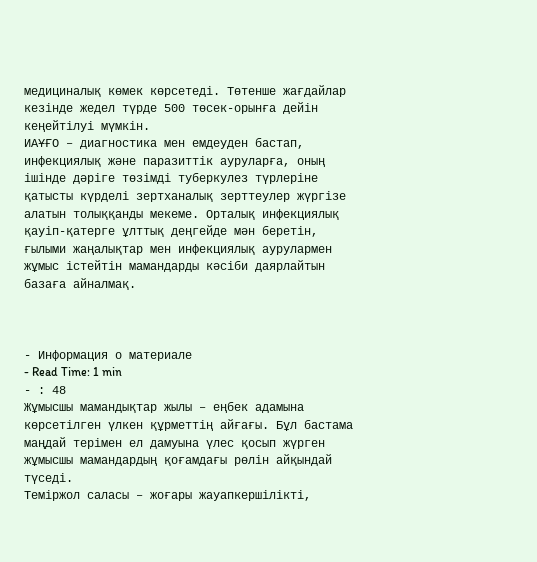медициналық көмек көрсетеді. Төтенше жағдайлар кезінде жедел түрде 500 төсек-орынға дейін кеңейтілуі мүмкін.
ИАҰҒО – диагностика мен емдеуден бастап, инфекциялық және паразиттік ауруларға, оның ішінде дәріге төзімді туберкулез түрлеріне қатысты күрделі зертханалық зерттеулер жүргізе алатын толыққанды мекеме. Орталық инфекциялық қауіп-қатерге ұлттық деңгейде мән беретін, ғылыми жаңалықтар мен инфекциялық аурулармен жұмыс істейтін мамандарды кәсіби даярлайтын базаға айналмақ.



- Информация о материале
- Read Time: 1 min
- : 48
Жұмысшы мамандықтар жылы – еңбек адамына көрсетілген үлкен құрметтің айғағы. Бұл бастама маңдай терімен ел дамуына үлес қосып жүрген жұмысшы мамандардың қоғамдағы рөлін айқындай түседі.
Теміржол саласы – жоғары жауапкершілікті,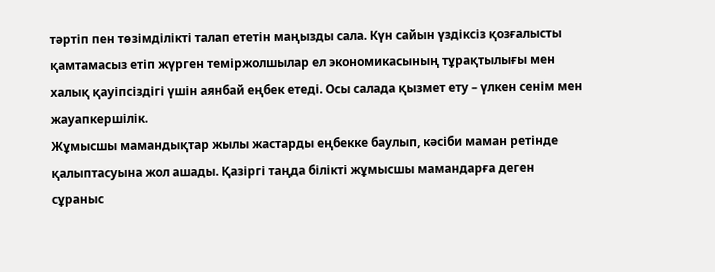тәртіп пен төзімділікті талап ететін маңызды сала. Күн сайын үздіксіз қозғалысты қамтамасыз етіп жүрген теміржолшылар ел экономикасының тұрақтылығы мен халық қауіпсіздігі үшін аянбай еңбек етеді. Осы салада қызмет ету – үлкен сенім мен жауапкершілік.
Жұмысшы мамандықтар жылы жастарды еңбекке баулып, кәсіби маман ретінде қалыптасуына жол ашады. Қазіргі таңда білікті жұмысшы мамандарға деген сұраныс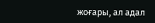жоғары, ал адал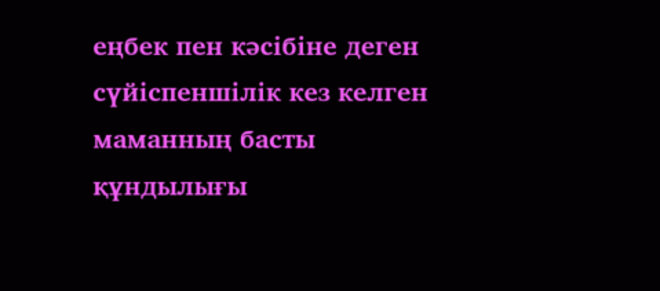еңбек пен кәсібіне деген сүйіспеншілік кез келген маманның басты құндылығы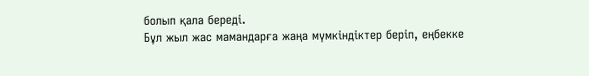болып қала береді.
Бұл жыл жас мамандарға жаңа мүмкіндіктер беріп, еңбекке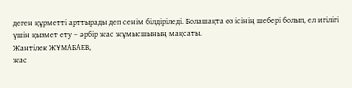деген құрметті арттырады деп сенім білдіріледі. Болашақта өз ісінің шебері болып, ел игілігі үшін қызмет ету – әрбір жас жұмысшының мақсаты.
Жантілек ЖҰМАБАЕВ,
жас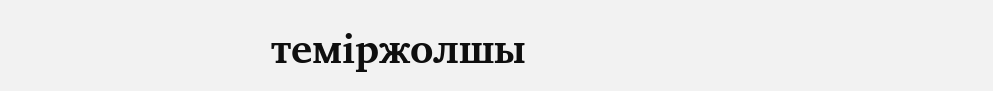теміржолшы